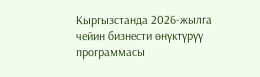Кыргызстанда 2026-жылга чейин бизнести өнүктүрүү программасы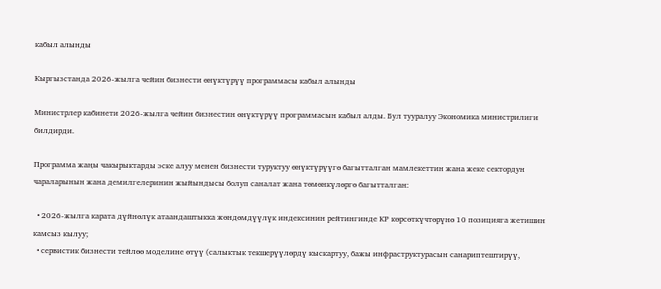кабыл алынды

Кыргызстанда 2026-жылга чейин бизнести өнүктүрүү программасы кабыл алынды

Министрлер кабинети 2026-жылга чейин бизнестин өнүктүрүү программасын кабыл алды. Бул тууралуу Экономика министрилиги билдирди.

Программа жаңы чакырыктарды эске алуу менен бизнести туруктуу өнүктүрүүгө багытталган мамлекеттин жана жеке сектордун чараларынын жана демилгелеринин жыйындысы болуп саналат жана төмөнкүлөргө багытталган:

  • 2026-жылга карата дүйнөлүк атаандаштыкка жөндөмдүүлүк индексинин рейтингинде КР көрсөткүчтөрүнө 10 позицияга жетишин камсыз кылуу;
  • сервистик бизнести тейлөө моделине өтүү (салыктык текшерүүлөрдү кыскартуу, бажы инфраструктурасын санариптештирүү,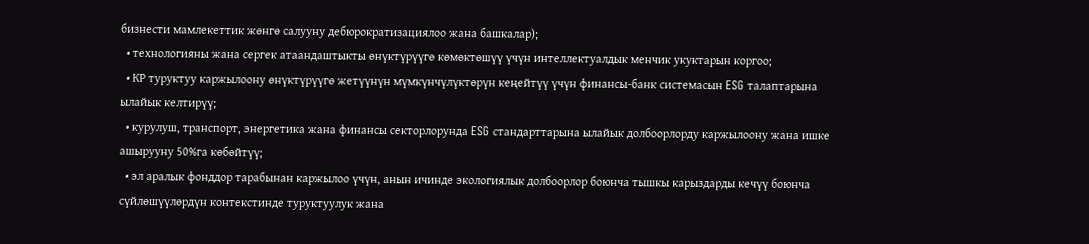бизнести мамлекеттик жөнгө салууну дебюрократизациялоо жана башкалар);
  • технологияны жана сергек атаандаштыкты өнүктүрүүгө көмөктөшүү үчүн интеллектуалдык менчик укуктарын коргоо;
  • КР туруктуу каржылоону өнүктүрүүгө жетүүнүн мүмкүнчүлүктөрүн кеңейтүү үчүн финансы-банк системасын ESG талаптарына ылайык келтирүү;
  • курулуш, транспорт, энергетика жана финансы секторлорунда ESG стандарттарына ылайык долбоорлорду каржылоону жана ишке ашырууну 50%га көбөйтүү;
  • эл аралык фонддор тарабынан каржылоо үчүн, анын ичинде экологиялык долбоорлор боюнча тышкы карыздарды кечүү боюнча сүйлөшүүлөрдүн контекстинде туруктуулук жана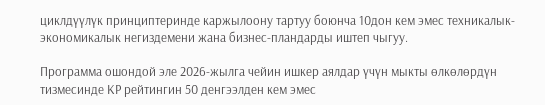циклдүүлүк принциптеринде каржылоону тартуу боюнча 10дон кем эмес техникалык-экономикалык негиздемени жана бизнес-пландарды иштеп чыгуу.

Программа ошондой эле 2026-жылга чейин ишкер аялдар үчүн мыкты өлкөлөрдүн тизмесинде КР рейтингин 50 денгээлден кем эмес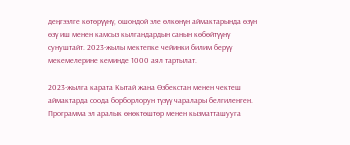деңгээлге көтөрүүнү, ошондой эле өлкөнүн аймактарында өзүн өзү иш менен камсыз кылгандардын санын көбөйтүүнү сунуштайт. 2023-жылы мектепке чейинки билим берүү мекемелерине кеминде 1000 аял тартылат.

2023-жылга карата Кытай жана Өзбекстан менен чектеш аймактарда соода борборлорун түзүү чаралары белгиленген. Программа эл аралык өнөктөштөр менен кызматташууга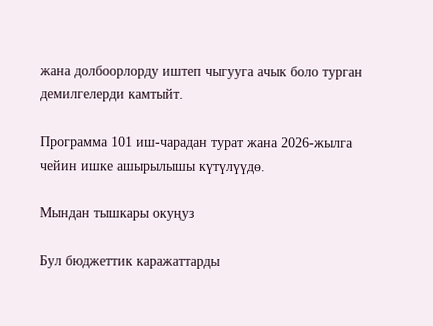жана долбоорлорду иштеп чыгууга ачык боло турган демилгелерди камтыйт.

Программа 101 иш-чарадан турат жана 2026-жылга чейин ишке ашырылышы күтүлүүдө.

Мындан тышкары окуңуз

Бул бюджеттик каражаттарды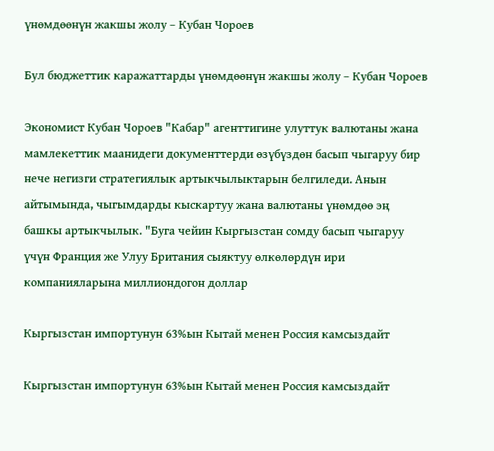үнөмдөөнүн жакшы жолу – Кубан Чороев

Бул бюджеттик каражаттарды үнөмдөөнүн жакшы жолу – Кубан Чороев

Экономист Кубан Чороев "Кабар" агенттигине улуттук валютаны жана мамлекеттик маанидеги документтерди өзүбүздөн басып чыгаруу бир нече негизги стратегиялык артыкчылыктарын белгиледи. Анын айтымында, чыгымдарды кыскартуу жана валютаны үнөмдөө эң башкы артыкчылык. "Буга чейин Кыргызстан сомду басып чыгаруу үчүн Франция же Улуу Британия сыяктуу өлкөлөрдүн ири компанияларына миллиондогон доллар

Кыргызстан импортунун 63%ын Кытай менен Россия камсыздайт

Кыргызстан импортунун 63%ын Кытай менен Россия камсыздайт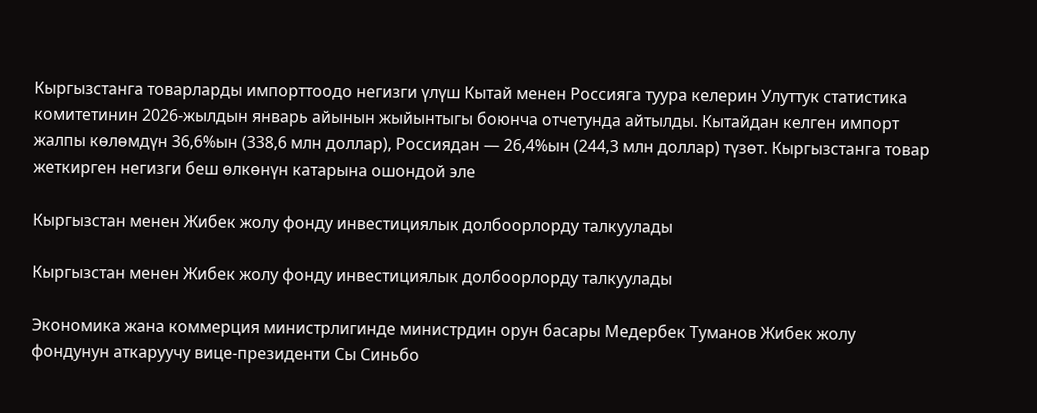Кыргызстанга товарларды импорттоодо негизги үлүш Кытай менен Россияга туура келерин Улуттук статистика комитетинин 2026-жылдын январь айынын жыйынтыгы боюнча отчетунда айтылды. Кытайдан келген импорт жалпы көлөмдүн 36,6%ын (338,6 млн доллар), Россиядан — 26,4%ын (244,3 млн доллар) түзөт. Кыргызстанга товар жеткирген негизги беш өлкөнүн катарына ошондой эле

Кыргызстан менен Жибек жолу фонду инвестициялык долбоорлорду талкуулады

Кыргызстан менен Жибек жолу фонду инвестициялык долбоорлорду талкуулады

Экономика жана коммерция министрлигинде министрдин орун басары Медербек Туманов Жибек жолу фондунун аткаруучу вице-президенти Сы Синьбо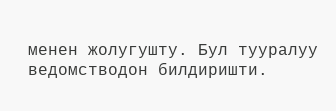менен жолугушту. Бул тууралуу ведомстводон билдиришти.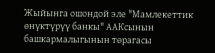Жыйынга ошондой эле "Мамлекеттик өнүктүрүү банкы" ААКсынын башкармалыгынын төрагасы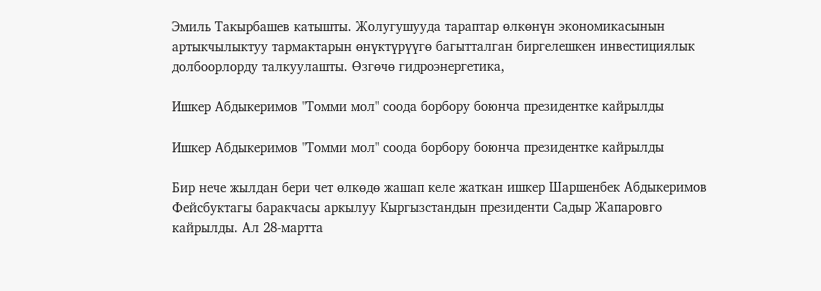Эмиль Такырбашев катышты. Жолугушууда тараптар өлкөнүн экономикасынын артыкчылыктуу тармактарын өнүктүрүүгө багытталган биргелешкен инвестициялык долбоорлорду талкуулашты. Өзгөчө гидроэнергетика,

Ишкер Абдыкеримов "Томми мол" соода борбору боюнча президентке кайрылды

Ишкер Абдыкеримов "Томми мол" соода борбору боюнча президентке кайрылды

Бир нече жылдан бери чет өлкөдө жашап келе жаткан ишкер Шаршенбек Абдыкеримов Фейсбуктагы баракчасы аркылуу Кыргызстандын президенти Садыр Жапаровго кайрылды. Ал 28-мартта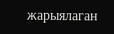жарыялаган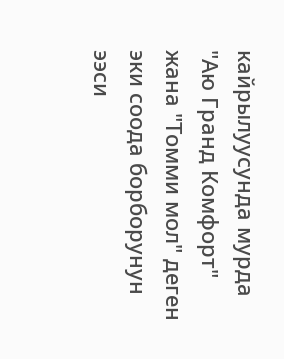кайрылуусунда мурда "Аю Гранд Комфорт" жана "Томми мол" деген эки соода борборунун ээси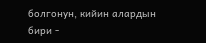болгонун, кийин алардын бири -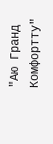"Аю Гранд Комфортту"